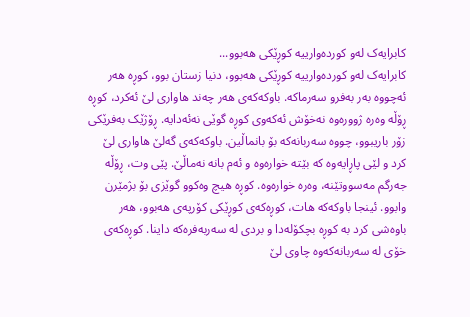کابرایەک لەو کوردەوارییە کوڕێکی هەبوو...
کابرایەک لەو کوردەوارییە کوڕێکی هەبوو، دنیا زستان بوو، کوڕە هەر ئەچووە بەر بەفرو سەرماکە. باوکەکەی هەر چەند هاواری لێ ئەکرد، کوڕە ڕۆڵە وەرە ژوورەوە نەخۆش ئەکەوی کوڕە گوێی نەئەدایە. ڕۆژێک بەفرێکی زۆر باریبوو، چووە سەربانەکە بۆ بانماڵین. باوکەکەی گەلێ هاواری لێ کرد و لێی پاڕایەوە کە بێتە خوارەوە و ئەم بانە نەماڵێ. پێی وت، ڕۆڵە جەرگم مەسووتێنە، وەرە خوارەوە. کوڕە هیچ وەکوو گوێزی بۆ بژمێرن وابوو. ئینجا باوکەکە هات، کوڕەکەی کوڕێکی کۆرپەی هەبوو، هەر باوەشی کرد بە کوڕە بچکۆلەدا و بردی لە سەربەفرەکە داینا. کوڕەکەی خۆی لە سەربانەکەوە چاوی لێ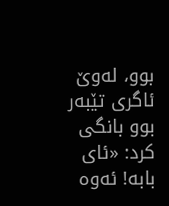بوو، لەوێ ئاگری تێبەر بوو بانگی کرد: «ئای بابە! ئەوە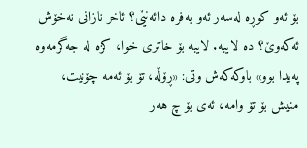بۆ ئەو کوڕە لەسەر ئەو بەفرە دائەنێی؟ ئاخر نازانی نەخۆش ئەکەوێ؟ دە لایبە. لایبە بۆ خاتری خوا، کزە لە جەگرمەوە پەیدا بوو» باوکەکەش وتی: «ڕۆڵە، تۆ بۆ ئەمە چۆنیت، منیش بۆ تۆ وامە، ئەی بۆ چ هەر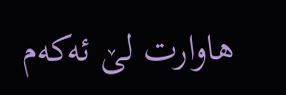هاوارت لێ ئەکەم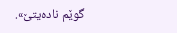گوێم نادەیتێ».